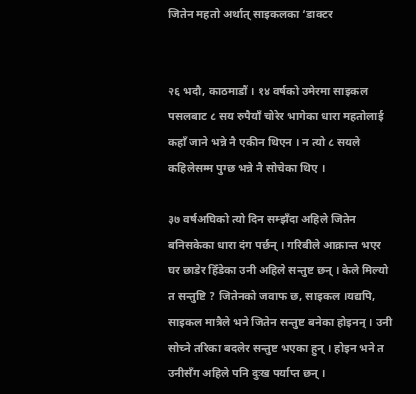जितेन महतो अर्थात् साइकलका ‘डाक्टर


२६ भदौ, काठमाडौं । १४ वर्षको उमेरमा साइकल पसलबाट ८ सय रुपैयाँ चोरेर भागेका धारा महतोलाई कहाँ जाने भन्ने नै एकीन थिएन । न त्यो ८ सयले कहिलेसम्म पुग्छ भन्ने नै सोचेका थिए ।

३७ वर्षअघिको त्यो दिन सम्झँदा अहिले जितेन बनिसकेका धारा दंग पर्छन् । गरिबीले आक्रान्त भएर घर छाडेर हिँडेका उनी अहिले सन्तुष्ट छन् । केले मिल्यो त सन्तुष्टि ? जितेनको जवाफ छ, साइकल ।यद्यपि, साइकल मात्रैले भने जितेन सन्तुष्ट बनेका होइनन् । उनी सोच्ने तरिका बदलेर सन्तुष्ट भएका हुन् । होइन भने त उनीसँग अहिले पनि दुःख पर्याप्त छन् ।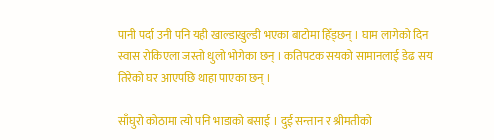पानी पर्दा उनी पनि यही खाल्डाखुल्डी भएका बाटोमा हिँड्छन् । घाम लागेको दिन स्वास रोकिएला जस्तो धुलो भोगेका छन् । कतिपटक सयको सामानलाई डेढ सय तिरेको घर आएपछि थाहा पाएका छन् ।

साँघुरो कोठामा त्यो पनि भाडाको बसाई । दुई सन्तान र श्रीमतीको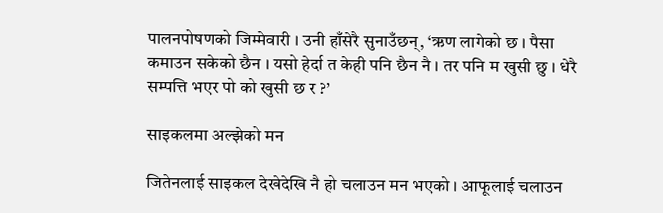पालनपोषणको जिम्मेवारी । उनी हाँसेरै सुनाउँछन्, ‘ऋण लागेको छ । पैसा कमाउन सकेको छैन । यसो हेर्दा त केही पनि छैन नै । तर पनि म खुसी छु । धेरै सम्पत्ति भएर पो को खुसी छ र ?’

साइकलमा अल्झेको मन

जितेनलाई साइकल देखेदेखि नै हो चलाउन मन भएको । आफूलाई चलाउन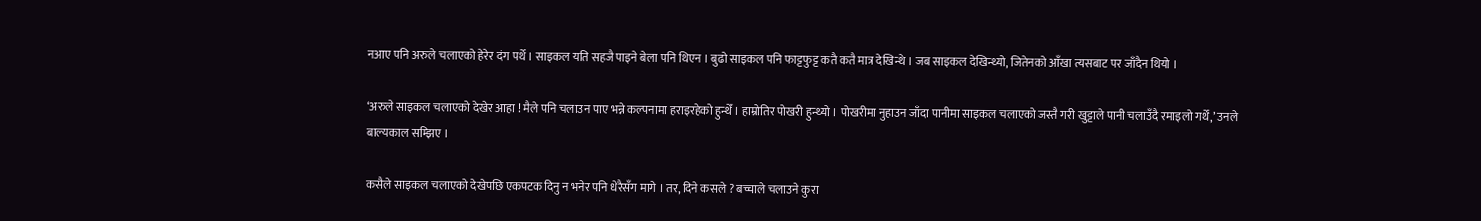नआए पनि अरुले चलाएको हेरेर दंग पर्थे । साइकल यति सहजै पाइने बेला पनि थिएन । बुढो साइकल पनि फाट्टफुट्ट कतै कतै मात्र देखिन्थे । जब साइकल देखिन्थ्यो, जितेनको आँखा त्यसबाट पर जाँदैन थियो ।

‘अरुले साइकल चलाएको देखेर आहा ! मैले पनि चलाउन पाए भन्ने कल्पनामा हराइरहेको हुन्थेँ । हाम्रोतिर पोखरी हुन्थ्यो । पोखरीमा नुहाउन जाँदा पानीमा साइकल चलाएको जस्तै गरी खुट्टाले पानी चलाउँदै रमाइलो गर्थें,’ उनले बाल्यकाल सम्झिए ।

कसैले साइकल चलाएको देखेपछि एकपटक दिनु न भनेर पनि धेरैसँग मागे । तर, दिने कसले ? बच्चाले चलाउने कुरा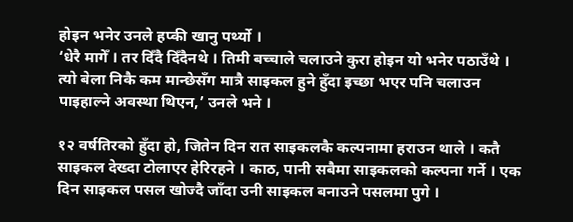होइन भनेर उनले हप्की खानु पर्थ्यो ।
‘धेरै मागेँ । तर दिँदै दिँदैनथे । तिमी बच्चाले चलाउने कुरा होइन यो भनेर पठाउँथे । त्यो बेला निकै कम मान्छेसँग मात्रै साइकल हुने हुँदा इच्छा भएर पनि चलाउन पाइहाल्ने अवस्था थिएन,’ उनले भने ।

१२ वर्षतिरको हुँदा हो, जितेन दिन रात साइकलकै कल्पनामा हराउन थाले । कतै साइकल देख्दा टोलाएर हेरिरहने । काठ, पानी सबैमा साइकलको कल्पना गर्ने । एक दिन साइकल पसल खोज्दै जाँदा उनी साइकल बनाउने पसलमा पुगे ।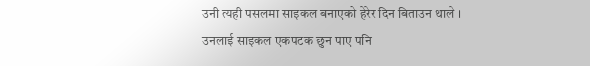उनी त्यही पसलमा साइकल बनाएको हेरेर दिन बिताउन थाले । उनलाई साइकल एकपटक छुन पाए पनि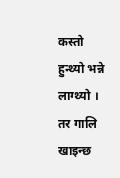कस्तो हुन्थ्यो भन्ने लाग्थ्यो । तर गालि खाइन्छ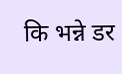कि भन्ने डर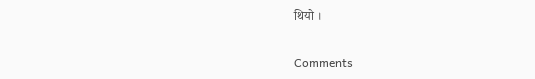थियो ।

Comments